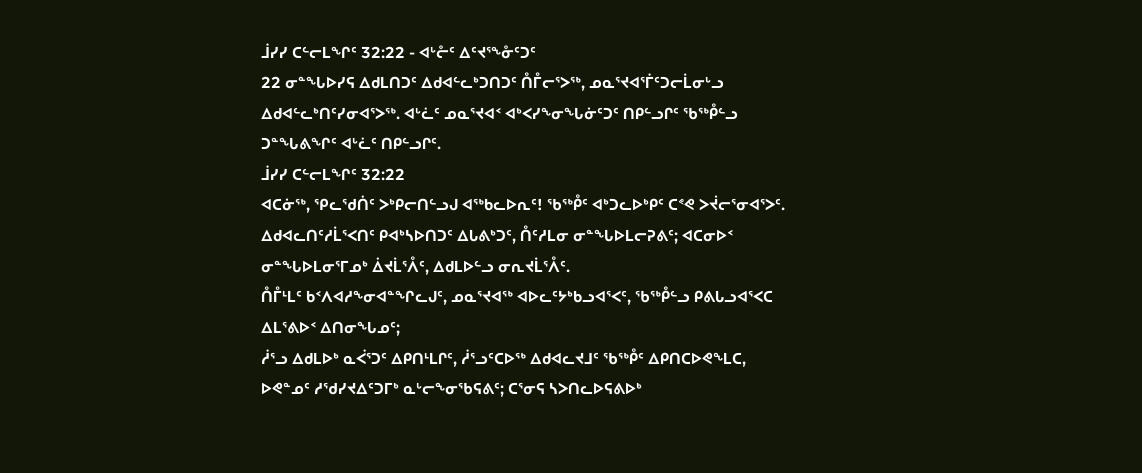ᒨᓯᓯ ᑕᓪᓕᒪᖏᑦ 32:22 - ᐊᒡᓔᑦ ᐃᑦᔪᕐᖕᓁᑦᑐᑦ
22 ᓂᓐᖓᐅᓯᕋ ᐃᑯᒪᑎᑐᑦ ᐃᑯᐊᓪᓚᒃᑐᑎᑐᑦ ᑍᒤᓕᕐᐳᖅ, ᓄᓇᕐᔪᐊᕐᒦᑦᑐᓕᒫᓂᒡᓗ ᐃᑯᐊᓪᓚᒃᑎᑦᓯᓂᐊᕐᐳᖅ. ᐊᒡᓛᑦ ᓄᓇᕐᔪᐊᑉ ᐊᒃᐸᓯᖕᓂᖓᓃᑦᑐᑦ ᑎᑭᓪᓗᒋᑦ ᖃᖅᑬᓪᓗ ᑐᓐᖓᕕᖏᑦ ᐊᒡᓛᑦ ᑎᑭᓪᓗᒋᑦ.
ᒨᓯᓯ ᑕᓪᓕᒪᖏᑦ 32:22
ᐊᑕᓃᖅ, ᕿᓚᖁᑏᑦ ᐳᒃᑭᓕᑎᓪᓗᒍ ᐊᖅᑲᓚᐅᕆᑦ! ᖃᖅᑬᑦ ᐊᒃᑐᓚᐅᒃᑭᑦ ᑕᕝᕙ ᐳᔫᓕᕐᓂᐊᕐᐳᑦ.
ᐃᑯᐊᓚᑎᑦᓱᒫᕐᐸᑎᑦ ᑭᐊᒃᓴᐅᑎᑐᑦ ᐃᒐᕕᒃᑐᑦ, ᑍᑦᓱᒪᓂ ᓂᓐᖓᐅᒪᓕᕈᕕᑦ; ᐊᑕᓂᐅᑉ ᓂᓐᖓᐅᒪᓂᕐᒥᓄᒃ ᐄᔪᒫᕐᐰᑦ, ᐃᑯᒪᐅᓪᓗ ᓂᕆᔪᒫᕐᐰᑦ.
ᑍᒤᒻᒪᑦ ᑲᑉᐱᐊᓱᖕᓂᐊᓐᖏᓚᒍᑦ, ᓄᓇᕐᔪᐊᖅ ᐊᐅᓚᑦᔭᒃᑲᓗᐊᕐᐸᑦ, ᖃᖅᑬᓪᓗ ᑭᕕᒐᓗᐊᕐᐸᑕ ᐃᒪᕐᕕᐅᑉ ᐃᑎᓂᖓᓄᑦ;
ᓲᕐᓗ ᐃᑯᒪᐅᒃ ᓇᐹᕐᑐᑦ ᐃᑭᑎᒻᒪᒋᑦ, ᓲᕐᓗᑦᑕᐅᖅ ᐃᑯᐊᓚᔪᒧᑦ ᖃᖅᑬᑦ ᐃᑭᑎᑕᐅᕙᖕᒪᑕ,
ᐅᕙᓐᓄᑦ ᓱᖁᓯᔪᐃᑦᑐᒥᒃ ᓇᒡᓕᖕᓂᖃᕋᕕᑦ; ᑕᕐᓂᕋ ᓴᐳᑎᓚᐅᕋᕕᐅᒃ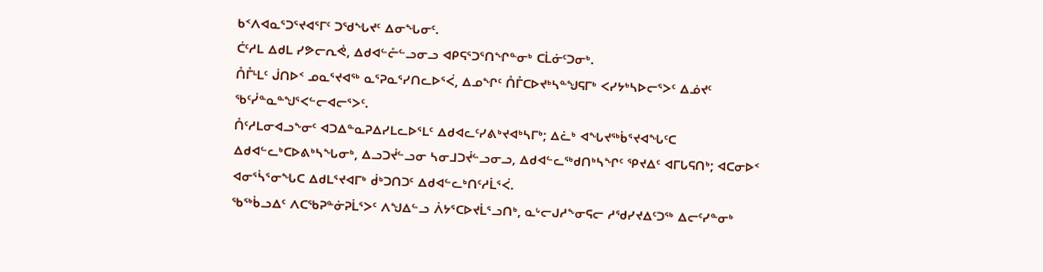ᑲᑉᐱᐊᓇᕐᑐᕐᔪᐊᕐᒥᑦ ᑐᖁᖓᔪᑦ ᐃᓂᖓᓂᑦ.
ᑖᑦᓱᒪ ᐃᑯᒪ ᓯᕗᓕᕆᕚ, ᐃᑯᐊᓪᓔᓪᓗᓂᓗ ᐊᑭᕋᕐᑐᕐᑎᖏᓐᓂᒃ ᑕᒫᓃᑦᑐᓂᒃ.
ᑍᒤᒻᒪᑦ ᒎᑎᐅᑉ ᓄᓇᕐᔪᐊᖅ ᓇᕐᕈᓇᕐᓯᑎᓚᐅᕐᐹ, ᐃᓄᖏᑦ ᑍᒤᑕᐅᔪᒃᓴᓐᖑᕋᒥᒃ ᐸᓯᔭᒃᓴᐅᓕᕐᐳᑦ ᐃᓅᔪᑦ ᖃᑦᓰᓐᓇᓐᖑᕐᐸᓪᓕᐊᓕᕐᐳᑦ.
ᑍᑦᓱᒪᓂᐊᓗᖕᓂᑦ ᐊᑐᐃᓐᓇᕈᐃᓯᒪᓚᐅᕐᒪᑦ ᐃᑯᐊᓚᑦᓯᕕᒃᔪᐊᒃᓴᒥᒃ; ᐃᓛᒃ ᐊᖓᔪᖅᑳᕐᔪᐊᖓᑦᑕ ᐃᑯᐊᓪᓚᒃᑕᐅᕕᒃᓴᖓᓂᒃ, ᐃᓗᑐᔫᓪᓗᓂ ᓴᓂᒧᑐᔫᓪᓗᓂᓗ, ᐃᑯᐊᓪᓚᖅᑯᑎᒃᓴᖏᑦ ᕿᔪᐃᑦ ᐊᒥᒐᕋᑎᒃ; ᐊᑕᓂᐅᑉ ᐊᓂᕐᓵᕐᓂᖓᑕ ᐃᑯᒪᕐᔪᐊᒥᒃ ᑰᒃᑐᑎᑐᑦ ᐃᑯᐊᓪᓚᒃᑎᑦᓱᒫᕐᐹ.
ᖃᖅᑳᓗᐃᑦ ᐱᑕᖃᕈᓐᓃᕈᒫᕐᐳᑦ ᐱᖑᐃᓪᓗ ᐲᔭᕐᑕᐅᔪᒫᕐᓗᑎᒃ, ᓇᒡᓕᒍᓱᖕᓂᕋᓕ ᓱᖁᓯᔪᐃᑦᑐᖅ ᐃᓕᑦᓯᓐᓂᒃ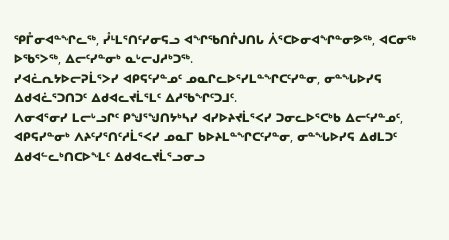ᕿᒤᓂᐊᓐᖏᓚᖅ, ᓮᒻᒪᕐᑎᑦᓯᓂᕋᓗ ᐊᖏᖃᑎᒌᒍᑎᒐ ᐲᕐᑕᐅᓂᐊᖏᓐᓂᕗᖅ, ᐊᑕᓂᖅ ᐅᖃᕐᐳᖅ, ᐃᓕᑦᓯᓐᓂᒃ ᓇᒡᓕᒍᓱᒃᑐᖅ.
ᓯᐊᓛᕆᔭᐅᓕᕈᒫᕐᐳᓯ ᐊᑭᕋᑦᓯᓐᓄᑦ ᓄᓇᒋᓚᐅᕐᓯᒪᓐᖏᑕᑦᓯᓐᓂ, ᓂᓐᖓᐅᓯᕋ ᐃᑯᐊᓛᕐᑐᑎᑐᑦ ᐃᑯᐊᓚᔪᒫᕐᒪᑦ ᐃᓱᖃᖏᑦᑐᒧᑦ.
ᐱᓂᐊᕐᓂᓯ ᒪᓕᒡᓗᒋᑦ ᑭᖑᕐᖑᑎᔭᒃᓴᓯ ᐊᓯᐅᔨᔪᒫᕐᐸᓯ ᑐᓂᓚᐅᕐᑕᒃᑲ ᐃᓕᑦᓯᓐᓄᑦ, ᐊᑭᕋᓯᓐᓂᒃ ᐱᔨᑦᓯᕐᑎᑦᓱᒫᕐᐸᓯ ᓄᓇᒥ ᑲᐅᔨᒪᓐᖏᑕᑦᓯᓐᓂ, ᓂᓐᖓᐅᓯᕋ ᐃᑯᒪᑐᑦ ᐃᑯᐊᓪᓚᒃᑎᑕᐅᖕᒪᑦ ᐃᑯᐊᓚᔪᒫᕐᓗᓂᓗ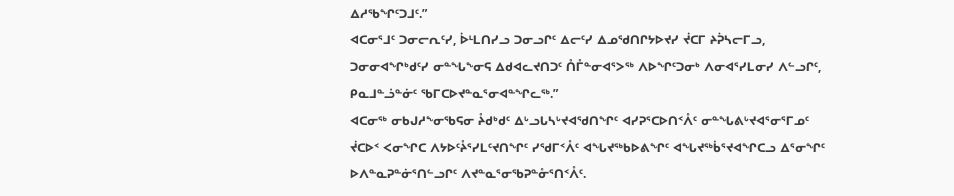ᐃᓱᖃᖏᑦᑐᒧᑦ.”
ᐊᑕᓂᕐᒧᑦ ᑐᓂᓕᕆᑦᓯ, ᐆᒻᒪᑎᓯᓗ ᑐᓂᓗᒋᑦ ᐃᓕᑦᓯ ᐃᓄᖁᑎᒋᔭᐅᔪᓯ ᔫᑕᒥ ᔨᕉᓴᓕᒥᓗ, ᑐᓂᓂᐊᖏᒃᑯᑦᓯ ᓂᓐᖓᖕᓂᕋ ᐃᑯᐊᓚᔪᑎᑐᑦ ᑍᒤᓐᓂᐊᕐᐳᖅ ᐱᐅᖏᑦᑐᓂᒃ ᐱᓂᐊᕐᓯᒪᓂᓯ ᐱᓪᓗᒋᑦ, ᑭᓇᒧᓐᓘᓐᓃᑦ ᖃᒥᑕᐅᔪᓐᓇᕐᓂᐊᓐᖏᓚᖅ.”
ᐊᑕᓂᖅ ᓂᑲᒍᓱᖕᓂᖃᕋᓂ ᔧᑯᒃᑯᑦ ᐃᒡᓗᒐᓴᒡᔪᐊᖁᑎᖏᑦ ᐊᓯᕈᕐᑕᐅᑎᑉᐰᑦ ᓂᓐᖓᕕᒡᔪᐊᕐᓂᕐᒥᓄᑦ ᔫᑕᐅᑉ ᐸᓂᖏᑕ ᐱᔭᐅᑦᔧᕐᓯᒪᑦᔪᑎᖏᑦ ᓯᖁᒥᑉᐰᑦ ᐊᖓᔪᖅᑲᐅᕕᖏᑦ ᐊᖓᔪᖅᑳᕐᔪᐊᖏᑕᓗ ᐃᕐᓂᖏᑦ ᐅᐱᓐᓇᕈᓐᓃᕐᑎᓪᓗᒋᑦ ᐱᔪᓐᓇᕐᓂᖃᕈᓐᓁᕐᑎᑉᐰᑦ.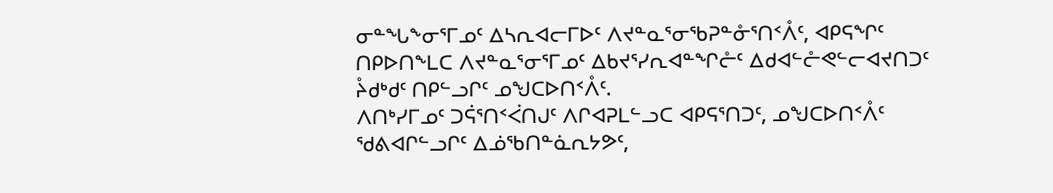ᓂᓐᖓᖕᓂᕐᒥᓄᑦ ᐃᓴᕆᐊᓕᒥᐅᑦ ᐱᔪᓐᓇᕐᓂᖃᕈᓐᓁᕐᑎᑉᐰᑦ, ᐊᑭᕋᖏᑦ ᑎᑭᐅᑎᖕᒪᑕ ᐱᔪᓐᓇᕐᓂᕐᒥᓄᑦ ᐃᑲᔪᕐᓯᕆᐊᓐᖏᓔᑦ ᐃᑯᐊᓪᓔᕙᓪᓕᐊᔪᑎᑐᑦ ᔧᑯᒃᑯᑦ ᑎᑭᓪᓗᒋᑦ ᓄᖑᑕᐅᑎᑉᐰᑦ.
ᐱᑎᒃᓯᒥᓄᑦ ᑐᕌᕐᑎᑉᐹᑎᒍᑦ ᐱᒋᐊᕈᒪᓪᓗᑕ ᐊᑭᕋᕐᑎᑐᑦ, ᓄᖑᑕᐅᑎᑉᐰᑦ ᖁᕕᐊᒋᓪᓗᒋᑦ ᐃᓅᖃᑎᓐᓈᕆᔭᕗᑦ,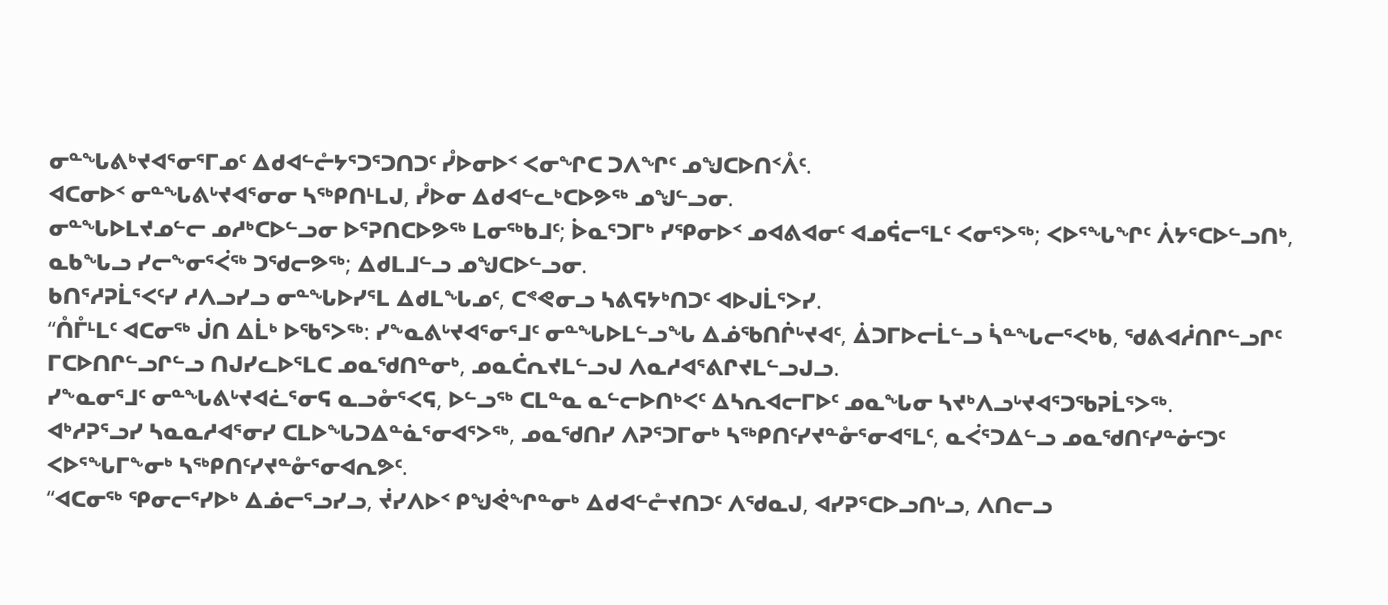ᓂᓐᖓᕕᒃᔪᐊᕐᓂᕐᒥᓄᑦ ᐃᑯᐊᓪᓔᔭᕐᑐᕐᑐᑎᑐᑦ ᓮᐅᓂᐅᑉ ᐸᓂᖏᑕ ᑐᐱᖏᑦ ᓄᖑᑕᐅᑎᑉᐰᑦ.
ᐊᑕᓂᐅᑉ ᓂᓐᖓᕕᒡᔪᐊᕐᓂᓂ ᓴᖅᑭᑎᒻᒪᒍ, ᓮᐅᓂ ᐃᑯᐊᓪᓚᒃᑕᐅᕗᖅ ᓄᖑᓪᓗᓂ.
ᓂᓐᖓᐅᒪᔪᓄᓪᓕ ᓄᓱᒃᑕᐅᓪᓗᓂ ᐅᕐᕈᑎᑕᐅᕗᖅ ᒪᓂᖅᑲᒧᑦ; ᐆᓇᕐᑐᒥᒃ ᓯᕿᓂᐅᑉ ᓄᐊᕕᐊᓂᑦ ᐊᓄᕌᓕᕐᒪᑦ ᐸᓂᕐᐳᖅ; ᐸᐅᕐᖓᖏᑦ ᐲᔭᕐᑕᐅᓪᓗᑎᒃ, ᓇᑲᖓᓗ ᓯᓕᖕᓂᕐᐹᖅ ᑐᖁᓕᕗᖅ; ᐃᑯᒪᒧᓪᓗ ᓄᖑᑕᐅᓪᓗᓂ.
ᑲᑎᕐᓱᕈᒫᕐᐸᑦᓯ ᓱᐱᓗᓯᓗ ᓂᓐᖓᐅᓯᕐᒪ ᐃᑯᒪᖓᓄᑦ, ᑕᕝᕙᓂᓗ ᓴᕕᕋᔭᒃᑎᑐᑦ ᐊᐅᒍᒫᕐᐳᓯ.
“ᑍᒤᒻᒪᑦ ᐊᑕᓂᖅ ᒎᑎ ᐃᒫᒃ ᐅᖃᕐᐳᖅ: ᓯᖕᓇᕕᒡᔪᐊᕐᓂᕐᒧᑦ ᓂᓐᖓᐅᒪᓪᓗᖓ ᐃᓅᖃᑎᒌᒡᔪᐊᑦ, ᐄᑐᒥᐅᓕᒫᓪᓗ ᓵᓐᖓᓕᕐᐸᒃᑲ, ᖁᕕᐊᓲᑎᒋᓪᓗᒋᑦ ᒥᑕᐅᑎᒋᓪᓗᒋᓪᓗ ᑎᒍᓯᓚᐅᕐᒪᑕ ᓄᓇᖁᑎᓐᓂᒃ, ᓄᓇᑖᕆᔪᒪᓪᓗᒍ ᐱᓇᓱᐊᕐᕕᒋᔪᒪᓪᓗᒍᓗ.
ᓯᖕᓇᓂᕐᒧᑦ ᓂᓐᖓᕕᒡᔪᐊᓛᕐᓂᕋ ᓇᓗᓁᕐᐸᕋ, ᐅᓪᓗᖅ ᑕᒪᓐᓇ ᓇᓪᓕᐅᑎᒃᐸᑦ ᐃᓴᕆᐊᓕᒥᐅᑦ ᓄᓇᖓᓂ ᓴᔪᒃᐱᓗᒡᔪᐊᕐᑐᖃᕈᒫᕐᐳᖅ.
ᐊᒃᓱᕈᕐᓗᓯ ᓴᓇᓇᓱᐊᕐᓂᓯ ᑕᒪᐅᖓᑐᐃᓐᓈᕐᓂᐊᕐᐳᖅ, ᓄᓇᖁᑎᓯ ᐱᕈᕐᑐᒥᓂᒃ ᓴᖅᑭᑎᑦᓯᔪᓐᓁᕐᓂᐊᕐᒪᑦ, ᓇᐹᕐᑐᐃᓪᓗ ᓄᓇᖁᑎᑦᓯᓐᓃᑦᑐᑦ ᐸᐅᕐᖓᒥᖕᓂᒃ ᓴᖅᑭᑎᑦᓯᔪᓐᓁᕐᓂᐊᕆᕗᑦ.
“ᐊᑕᓂᖅ ᕿᓂᓕᕐᓯᐅᒃ ᐃᓅᓕᕐᓗᓯᓗ, ᔫᓯᐱᐅᑉ ᑭᖑᕚᖏᓐᓂᒃ ᐃᑯᐊᓪᓔᔪᑎᑐᑦ ᐱᖁᓇᒍ, ᐊᓯᕈᕐᑕᐅᓗᑎᒡᓗ, ᐱᑎᓕᓗ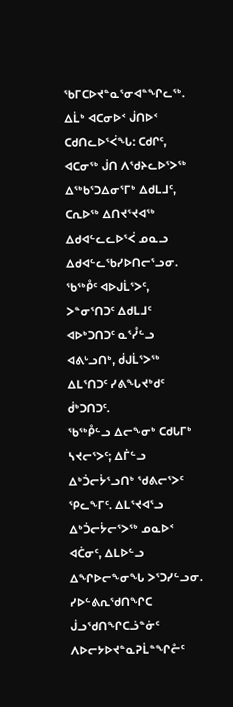ᖃᒥᑕᐅᔪᓐᓇᕐᓂᐊᓐᖏᓚᖅ.
ᐃᒫᒃ ᐊᑕᓂᐅᑉ ᒎᑎᐅᑉ ᑕᑯᑎᓚᐅᕐᐹᖓ: ᑕᑯᒋᑦ, ᐊᑕᓂᖅ ᒎᑎ ᐱᖁᔨᓚᐅᕐᐳᖅ ᐃᖅᑲᕐᑐᐃᓂᕐᒥᒃ ᐃᑯᒪᒧᑦ, ᑕᕆᐅᖅ ᐃᑎᔪᕐᔪᐊᖅ ᐃᑯᐊᓪᓚᓚᐅᕐᐹ ᓄᓇᓗ ᐃᑯᐊᓪᓚᖃᓯᐅᑎᓕᕐᓗᓂ.
ᖃᖅᑬᑦ ᐊᐅᒍᒫᕐᐳᑦ, ᐳᓐᓂᕐᑎᑐᑦ ᐃᑯᒪᒧᑦ ᐊᐅᒃᑐᑎᑐᑦ ᓇᕐᓮᓪᓗ ᐊᕕᒡᓗᑎᒃ, ᑰᒍᒫᕐᐳᖅ ᐃᒪᕐᑎᑐᑦ ᓯᕕᖓᔪᒃᑯᑦ ᑰᒃᑐᑎᑐᑦ.
ᖃᖅᑬᓪᓗ ᐃᓕᖕᓂᒃ ᑕᑯᒐᒥᒃ ᓴᔪᓕᕐᐳᑦ; ᐃᒦᓪᓗ ᐃᒃᑑᓕᔮᕐᓗᑎᒃ ᖁᕕᓕᕐᐳᑦ ᕿᓚᖕᒥᑦ. ᐃᒪᕐᔪᐊᕐᓗ ᐃᒃᑑᓕᔮᓕᕐᐳᖅ ᓄᓇᐅᑉ ᐊᑖᓂᑦ, ᐃᒪᐅᓪᓗ ᐃᖏᐅᓕᖕᓂᖓ ᐳᕐᑐᓯᓪᓗᓂ.
ᓯᐅᓪᕕᕆᖁᑎᖏᑕ ᒎᓗᖁᑎᖏᑕᓘᓐᓃᑦ ᐱᐅᓕᔭᐅᔪᓐᓇᕈᒫᓐᖏᓔᑦ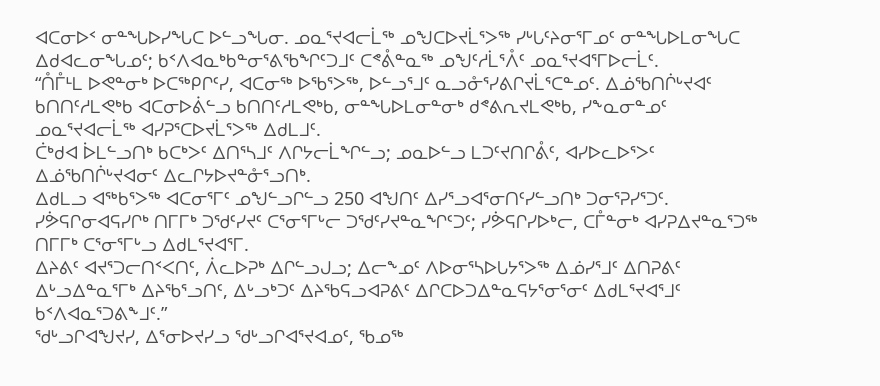ᐊᑕᓂᐅᑉ ᓂᓐᖓᐅᓯᖓᑕ ᐅᓪᓗᖓᓂ. ᓄᓇᕐᔪᐊᓕᒫᖅ ᓄᖑᑕᐅᔪᒫᕐᐳᖅ ᓯᒡᒐᑦᔨᓂᕐᒥᓄᑦ ᓂᓐᖓᐅᒪᓂᖓᑕ ᐃᑯᐊᓚᓂᖓᓄᑦ; ᑲᑉᐱᐊᓇᒃᑲᓐᓂᕐᕕᖃᖏᑦᑐᒧᑦ ᑕᕝᕔᓐᓇᖅ ᓄᖑᑦᓱᒫᕐᐰᑦ ᓄᓇᕐᔪᐊᕐᒥᐅᓕᒫᑦ.
“ᑍᒤᒻᒪ ᐅᕙᓐᓂᒃ ᐅᑕᖅᑭᒋᑦᓯ, ᐊᑕᓂᖅ ᐅᖃᕐᐳᖅ, ᐅᓪᓗᕐᒧᑦ ᓇᓗᓁᕐᓯᕕᒋᔪᒫᕐᑕᓐᓄᑦ. ᐃᓅᖃᑎᒌᒡᔪᐊᑦ ᑲᑎᑎᑦᓱᒪᕙᒃᑲ ᐊᑕᓂᐅᕖᓪᓗ ᑲᑎᑎᑦᓱᒪᕙᒃᑲ, ᓂᓐᖓᐅᒪᓂᓐᓂᒃ ᑯᕝᕕᕆᔪᒪᕙᒃᑲ, ᓯᖕᓇᓂᓐᓄᑦ ᓄᓇᕐᔪᐊᓕᒫᖅ ᐊᓯᕈᕐᑕᐅᔪᒫᕐᐳᖅ ᐃᑯᒪᒧᑦ.
ᑖᒃᑯᐊ ᐆᒪᓪᓗᑎᒃ ᑲᑕᒃᐳᑦ ᐃᑎᕐᓴᒧᑦ ᐱᒋᔭᓕᒫᖏᓪᓗ; ᓄᓇᐅᓪᓗ ᒪᑐᑦᔪᑎᒋᕔᑦ, ᐊᓯᐅᓚᐅᕐᐳᑦ ᐃᓅᖃᑎᒌᒡᔪᐊᓂᑦ ᐃᓚᒋᔭᐅᔪᓐᓁᕐᓗᑎᒃ.
ᐃᑯᒪᓗ ᐊᖅᑲᕐᐳᖅ ᐊᑕᓂᕐᒥᑦ ᓄᖑᓪᓗᒋᓪᓗ 250 ᐊᖑᑎᑦ ᐃᓯᕐᓗᐊᕐᓂᑎᑦᓯᓪᓗᑎᒃ ᑐᓂᕐᕈᓯᕐᑐᑦ.
ᓯᕘᕋᒋᓂᐊᕋᓯᒋᒃ ᑎᒥᒥᒃ ᑐᖁᑦᓯᔪᑦ ᑕᕐᓂᕐᒥᒡᓕ ᑐᖁᑦᓯᔪᓐᓇᖏᑦᑐᑦ; ᓯᕘᕋᒋᓯᐅᒃᓕ, ᑕᒤᓐᓂᒃ ᐊᓯᕈᐃᔪᓐᓇᕐᑐᖅ ᑎᒥᒥᒃ ᑕᕐᓂᕐᒥᒡᓗ ᐃᑯᒪᕐᔪᐊᕐᒥ.
ᐃᔨᕕᑦ ᐊᔪᕐᑐᓕᑎᑉᐸᑎᑦ, ᐲᓚᐅᕈᒃ ᐃᒋᓪᓗᒍᓗ; ᐃᓕᖕᓄᑦ ᐱᐅᓂᕐᓴᐅᒐᔭᕐᐳᖅ ᐃᓅᓯᕐᒧᑦ ᐃᑎᕈᕕᑦ ᐃᒡᓗᐃᓐᓇᕐᒥᒃ ᐃᔨᖃᕐᓗᑎᑦ, ᐃᒡᓗᒃᑐᑦ ᐃᔨᖃᕋᓗᐊᕈᕕᑦ ᐃᒋᑕᐅᑐᐃᓐᓇᕋᔭᕐᓂᕐᓂᑦ ᐃᑯᒪᕐᔪᐊᕐᒧᑦ ᑲᑉᐱᐊᓇᕐᑐᕕᖕᒧᑦ.”
ᖁᒡᓗᒋᐊᖑᔪᓯ, ᐃᕐᓂᐅᔪᓯᓗ ᖁᒡᓗᒋᐊᕐᔪᐊᓄᑦ, ᖃᓄᖅ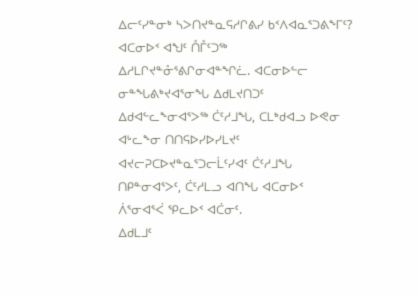ᐃᓕᑦᓯᓐᓂᒃ ᓴᐳᑎᔪᓐᓇᕋᓱᒋᕕᓯ ᑲᑉᐱᐊᓇᕐᑐᕕᖕᒥᑦ?
ᐊᑕᓂᐅᑉ ᐊᖑᑦ ᑍᒤᑦᑐᖅ ᐃᓱᒪᒋᔪᓐᓁᕐᕕᒋᓂᐊᓐᖏᓛ. ᐊᑕᓂᐅᓪᓕ ᓂᓐᖓᕕᒃᔪᐊᕐᓂᖓ ᐃᑯᒪᔪᑎᑐᑦ ᐃᑯᐊᓪᓚᖕᓂᐊᕐᐳᖅ ᑖᑦᓱᒧᖓ, ᑕᒪᒃᑯᐊᓗ ᐅᕙᓂ ᐊᒡᓚᖕᓂ ᑎᑎᕋᐅᓯᐅᓯᒪᔪᑦ ᐊᔪᓕᕈᑕᐅᔪᓐᓇᕐᑐᓕᒫᑦᓯᐊᑦ ᑖᑦᓱᒧᖓ ᑎᑭᓐᓂᐊᕐᐳᑦ, ᑖᑦᓱᒪᓗ ᐊᑎᖓ ᐊᑕᓂᐅᑉ ᐲᕐᓂᐊᕐᐹ ᕿᓚᐅᑉ ᐊᑖᓂᑦ.
ᐃᑯᒪᒧᑦ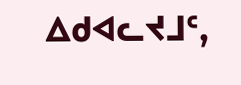ᐃᑯᐊᓚᔪᒧᑦ,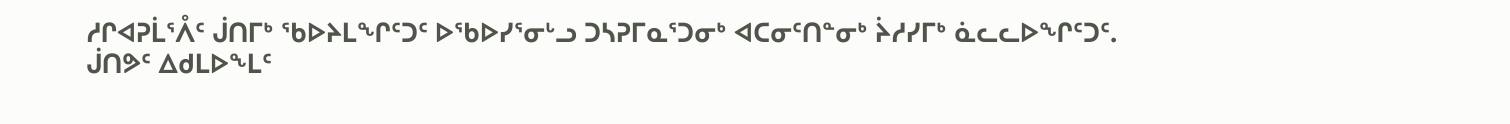ᓱᒋᐊᕈᒫᕐᐰᑦ ᒎᑎᒥᒃ ᖃᐅᔨᒪᖏᑦᑐᑦ ᐅᖃᐅᓯᕐᓂᒡᓗ ᑐᓴᕈᒥᓇᕐᑐᓂᒃ ᐊᑕᓂᑦᑎᓐᓂᒃ ᔩᓱᓯᒥᒃ ᓈᓚᓚᐅᖏᑦᑐᑦ.
ᒎᑎᕗᑦ ᐃᑯᒪᐅᖕᒪᑦ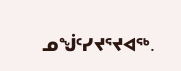ᓄᖒᑦᓯᔪᕐᔪᐊᖅ.